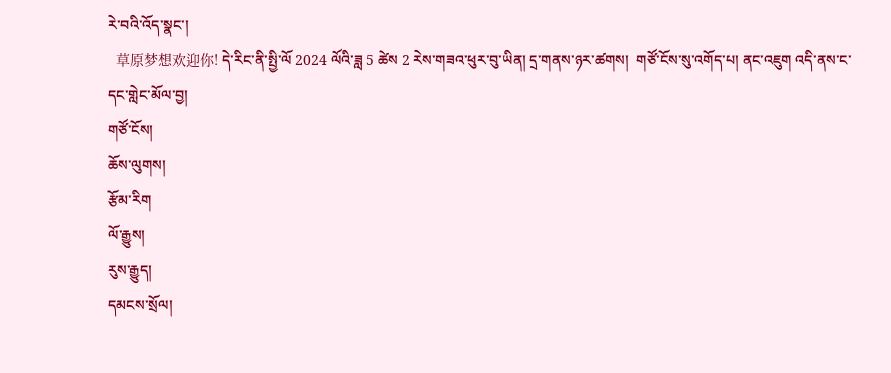རེ་བའི་འོད་སྣང་།
  草原梦想欢迎你! དེ་རིང་ནི་སྤྱི་ལོ 2024 ལོའི་ཟླ 5 ཚེས 2 རེས་གཟའ་ཕུར་བུ་ཡིན། དྲ་གནས་ཉར་ཚགས།  གཙོ་ངོས་སུ་འགོད་པ། ནང་འཇུག འདི་ནས་ང་དང་གླེང་མོལ་བྱ།
གཙོ་ངོས།
ཆོས་ལུགས།
རྩོམ་རིག
ལོ་རྒྱུས།
རུས་རྒྱུད།
དམངས་སྲོལ།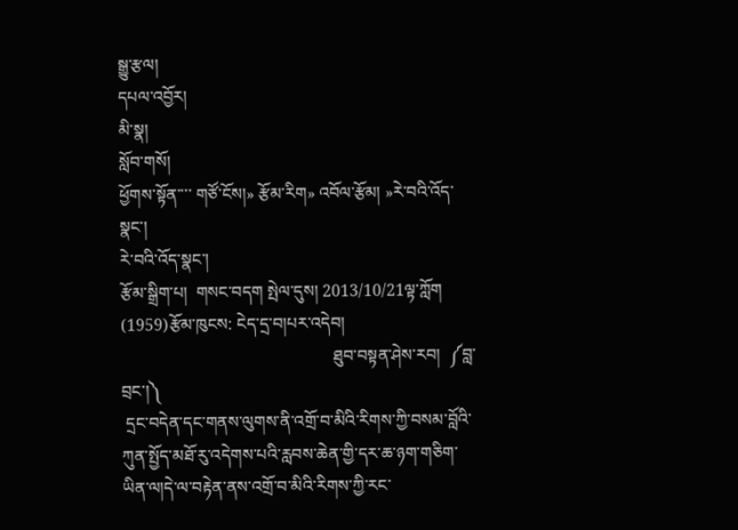སྒྱུ་རྩལ།
དཔལ་འབྱོར།
མི་སྣ།
སློབ་གསོ།
ཕྱོགས་སྟོན་་་་ གཙོ་ངོས།» རྩོམ་རིག» འབོལ་རྩོམ། »རེ་བའི་འོད་སྣང་།
རེ་བའི་འོད་སྣང་།
རྩོམ་སྒྲིག་པ།  གསང་བདག སྤེལ་དུས། 2013/10/21ལྟ་ཀློག (1959)རྩོམ་ཁུངས: ངེད་དྲ་བ།པར་འདེབ།
                                                   ཐུབ་བསྟན་ཤེས་རབ།  ༼བླ་བྲང་།༽
 དྲང་བདེན་དང་གནས་ལུགས་ནི་འགྲོ་བ་མིའི་རིགས་ཀྱི་བསམ་བློའི་ཀུན་སྤྱོད་མཐོ་རུ་འདེགས་པའི་རླབས་ཆེན་གྱི་དར་ཆ་ཉག་གཅིག་ཡིན་ལ།དེ་ལ་བརྟེན་ནས་འགྲོ་བ་མིའི་རིགས་ཀྱི་རང་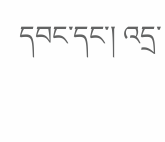དབང་དང་། འདྲ་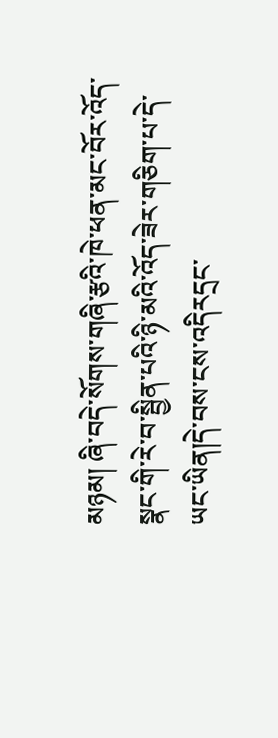མཉམ། ཞི་བདེ་སོགས་གཞི་རྩའི་ཁེ་ཕན་མང་བོར་འོད་སྣང་གི་རེ་བ་སྦྱིན་པའི་ཉི་མའི་འོད་ཟེར་གཅིག་པ་དེ་ཡང་ཡིན།དེ་བས་ངས་འདིརདྲང་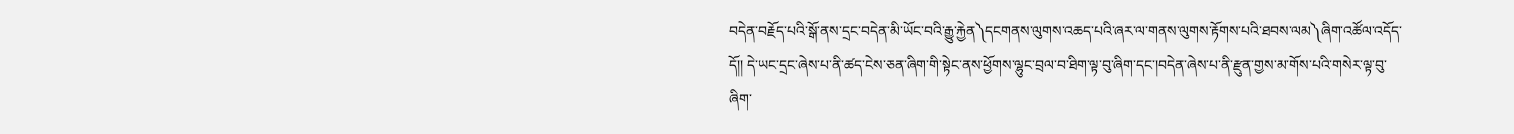བདེན་བརྗོད་པའི་སྒོ་ནས་དྲང་བདེན་མི་ཡོང་བའི་རྒྱུ་རྐྱེན༽དངགནས་ལུགས་འཆད་པའི་ཞར་ལ་གནས་ལུགས་རྟོགས་པའི་ཐབས་ལམ༽ཞིག་འཚོལ་འདོད་དོ།། དེ་ཡང་དྲང་ཞེས་པ་ནི་ཚད་ངེས་ཅན་ཞིག་གི་སྟེང་ནས་ཕྱོགས་ལྷུང་བྲལ་བ་ཐིག་ལྟ་བུ་ཞིག་དང་།བདེན་ཞེས་པ་ནི་རྫུན་གྱས་མ་གོས་པའི་གསེར་ལྟ་བུ་ཞིག་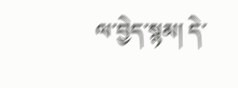ལ་བྱེད་སྙམ། དེ་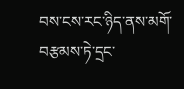བས་ངས་རང་ཉིད་ནས་མགོ་བརྩམས་ཏེ་དྲང་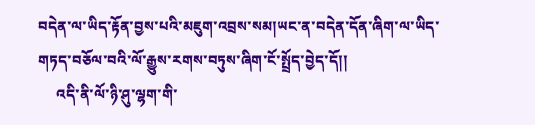བདེན་ལ་ཡིད་རྟོན་བྱས་པའི་མཇུག་འབྲས་སམ།ཡང་ན་བདེན་དོན་ཞིག་ལ་ཡིད་གཏད་བཅོལ་བའི་ལོ་རྒྱུས་རགས་བཏུས་ཞིག་ངོ་སྤྲོད་བྱེད་དོ།།
     འདི་ནི་ལོ་ཉི་ཤུ་ལྷག་གི་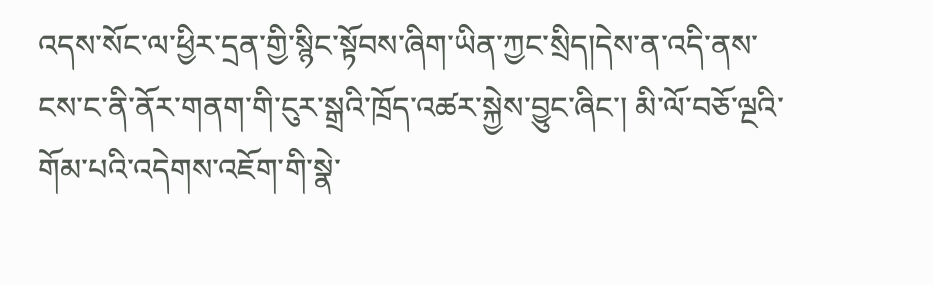འདས་སོང་ལ་ཕྱིར་དྲན་གྱི་སྙིང་སྟོབས་ཞིག་ཡིན་ཀྱང་སྲིད།དེས་ན་འདི་ནས་ངས་ང་ནི་ནོར་གནག་གི་ངུར་སྒྲའི་ཁྲོད་འཚར་སྐྱེས་བྱུང་ཞིང་། མི་ལོ་བཅོ་ལྔའི་གོམ་པའི་འདེགས་འཇོག་གི་སྣེ་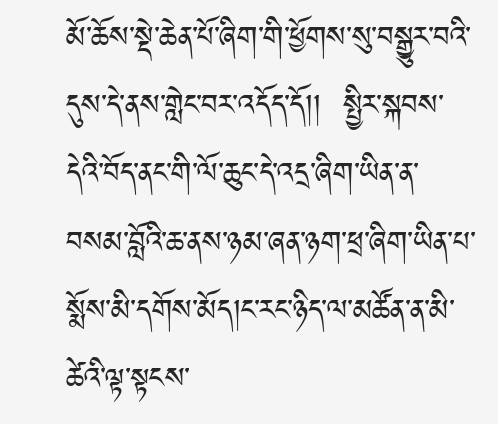མོ་ཆོས་སྡེ་ཆེན་པོ་ཞིག་གི་ཕྱོགས་སུ་བསྒྱུར་བའི་དུས་དེ་ནས་གླེང་བར་འདོད་དོ།།  སྤྱིར་སྐབས་དེའི་བོད་ནང་གི་ལོ་ཆུང་དེ་འདྲ་ཞིག་ཡིན་ན་བསམ་བློའི་ཆ་ནས་ཉམ་ཞན་ཉག་ཕྲ་ཞིག་ཡིན་པ་སྨོས་མི་དགོས་མོད།ང་རང་ཉིད་ལ་མཚོན་ན་མི་ཚེའི་ལྟ་སྟངས་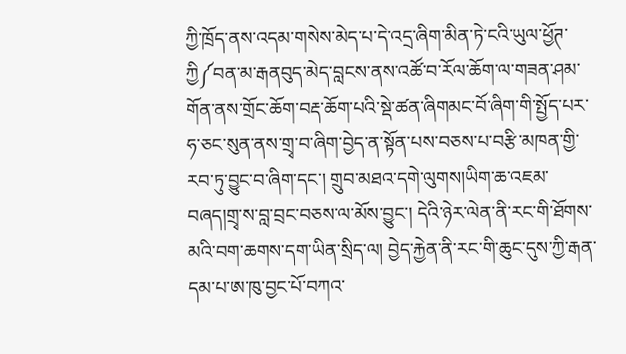ཀྱི་ཁྲོད་ནས་འདམ་གསེས་མེད་པ་དེ་འདྲ་ཞིག་མིན་ཏེ་ངའི་ཡུལ་ཕྱོཊ་ཀྱི༼བན་མ་རྒནབུད་མེད་བླངས་ནས་འཚོ་བ་རོལ་ཆོག་ལ་གཟན་ཤམ་གོན་ནས་གྲོང་ཆོག་བརྡ་ཆོག་པའི་སྡེ་ཚན་ཞིགམང་བོ་ཞིག་གི་སྤྱོད་པར་ཧ་ཅང་སུན་ནས་གྲྭ་བ་ཞིག་བྱེད་ན་སྟོན་པས་བཅས་པ་བརྩི་མཁན་གྱི་རབ་ཏུ་བྱུང་བ་ཞིག་དང་། གྲུབ་མཐའ་དགེ་ལུགས།ཡིག་ཆ་འཇམ་བཞད།གྲྭ་ས་བླ་བྲང་བཅས་ལ་མོས་བྱུང་། དེའི་ཉེར་ལེན་ནི་རང་གི་ཐོགས་མའི་བག་ཆགས་དག་ཡིན་སྲིད་ལ། བྱེད་རྐྱེན་ནི་རང་གི་ཆུང་དུས་ཀྱི་རྒན་དམ་པ་ཨ་ཁུ་བྱང་པོ་བཀའ་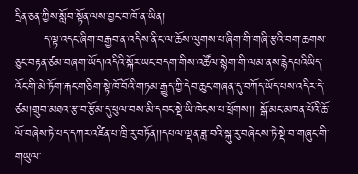དྲིན་ཅན་ཀྱིས་སློབ་སྟོན་ལས་བྱང་བ་ཁོ་ན་ཡིན།
       ད་ལྟ་འདང་ཞིག་བརྒྱབ་ན་འདིས་ནི་ང་ལ་ཆོས་ལུགས་པ་ཞིག་གི་གཞི་རྩའི་བག་ཆགས་ཅུང་བརྟན་ཙམ་བཞག་ཡོད།འདིའི་སྐོར་ཡང་བདག་གིས་འཚོལ་སྙེག་གི་ལམ་ནས་རྙེདཔའིཡིད་འོང་གི་མེ་ཏོག་རྐང་གཅིག་སྟེ་ཁོ་བོའི་གཏམ་རྒྱུད་ཀྱི་དེབ་ཆུང་གཞན་དུ་བཀོད་ཡོད་པས་འདིར་དེ་ཙམ།གྲུབ་མཐའ་རྩ་བ་རྩོམ་དུ་ཕུལ་བས་མི་དབང་སྡེ་ཡི་ཁེངས་པ་ཕྲོགས།། སྒོ་མང་མཁན་པོའི་ཆོ་ལོ་བཞེས་ཏེ་པད་དཀར་འཛིན་པ་ཁྲི་རུ་བཏོན།།དཔལ་ལྡན་ཟླ་བའི་སྐུ་རུ་བཞེངས་ཏེ་སྡེ་བ་གཞུང་གི་གཡུལ་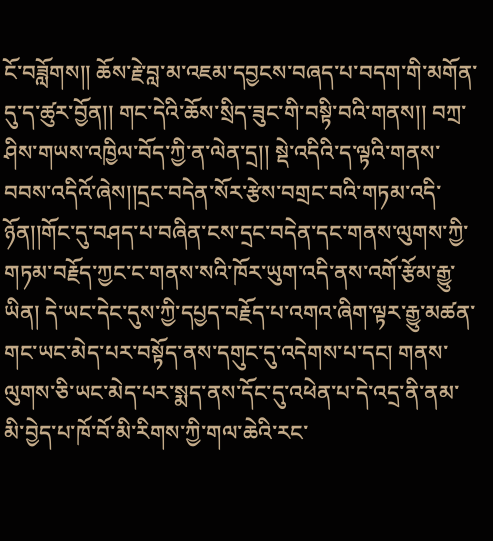ངོ་བཟློགས།། ཆོས་རྗེ་བླ་མ་འཇམ་དབྱངས་བཞད་པ་བདག་གི་མགོན་དུ་ད་ཚུར་བྱོན།། གང་དེའི་ཆོས་སྲིད་ཟུང་གི་བསྟི་བའི་གནས།། བཀྲ་ཤིས་གཡས་འཁྱིལ་བོད་ཀྱི་ན་ལེན་དྲ།། སྡེ་འདིའི་ད་ལྟའི་གནས་བབས་འདིའོ་ཞེས།།དྲང་བདེན་སོར་རྩེས་བགྲང་བའི་གཏམ་འདི་ཉོན།།གོང་དུ་བཤད་པ་བཞིན་ངས་དྲང་བདེན་དང་གནས་ལུགས་ཀྱི་གཏམ་བརྗོད་ཀྱང་ང་གནས་སའི་ཁོར་ཡུག་འདི་ནས་འགོ་རྩོམ་རྒྱུ་ཡིན། དེ་ཡང་དེང་དུས་ཀྱི་དཔྱད་བརྗོད་པ་འགའ་ཞིག་ལྟར་རྒྱུ་མཚན་གང་ཡང་མེད་པར་བསྟོད་ནས་དགུང་དུ་འདེགས་པ་དང། གནས་ལུགས་ཅི་ཡང་མེད་པར་སྨད་ནས་དོང་དུ་འཕེན་པ་དེ་འདྲ་ནི་ནམ་མི་བྱེད་པ་ཁོ་བོ་མི་རིགས་ཀྱི་གལ་ཆེའི་རང་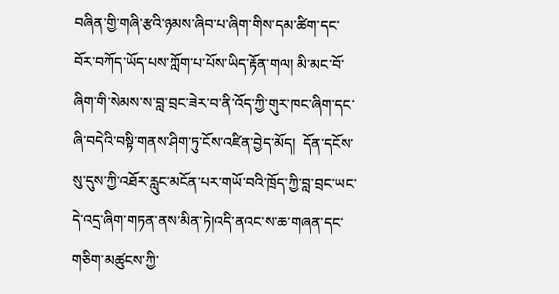བཞིན་གྱི་གཞི་རྩའི་ཉམས་ཞིབ་པ་ཞིག་གིས་དམ་ཚིག་དང་བོར་བཀོད་ཡོད་པས་ཀློག་པ་པོས་ཡིད་རྟོན་གལ། མི་མང་བོ་ཞིག་གི་སེམས་ས་བླ་བྲང་ཟེར་བ་ནི་འོད་ཀྱི་གུར་ཁང་ཞིག་དང་ཞི་བདེའི་བསྟི་གནས་ཤིག་ཏུ་ངོས་འཛིན་བྱེད་མོད།  དོན་དངོས་སུ་དུས་ཀྱི་འཐོར་རླུང་མངོན་པར་གཡོ་བའི་ཁྲོད་ཀྱི་བླ་བྲང་ཡང་དེ་འདྲ་ཞིག་གཏན་ནས་མིན་ཏེ།འདི་ནའང་ས་ཆ་གཞན་དང་གཅིག་མཚུངས་ཀྱི་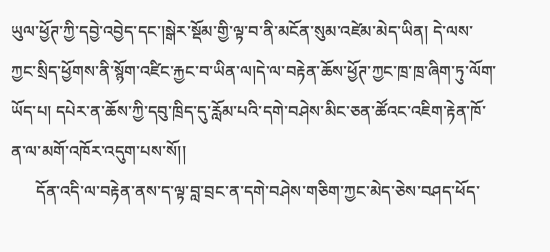ཡུལ་ཕྱོཊ་ཀྱི་དབྱེ་འབྱེད་དང་།སྒེར་སྡོམ་གྱི་ལྟ་བ་ནི་མངོན་སུམ་འཛེམ་མེད་ཡིན། དེ་ལས་ཀྱང་སྲིད་ཕྱོགས་ནི་སྙོག་འཛིང་རྐྱང་བ་ཡིན་ལ།དེ་ལ་བརྟེན་ཆོས་ཕྱོཊ་ཀྱང་ཁྲ་ཁྲ་ཞིག་ཏུ་ལོག་ཡོད་པ། དཔེར་ན་ཆོས་ཀྱི་དབུ་ཁྲིད་དུ་རློམ་པའི་དགེ་བཤེས་མིང་ཅན་ཚོའང་འཇིག་རྟེན་ཁོ་ན་ལ་མགོ་འཁོར་འདུག་པས་སོ།།
      དོན་འདི་ལ་བརྟེན་ནས་ད་ལྟ་བླ་བྲང་ན་དགེ་བཤེས་གཅིག་ཀྱང་མེད་ཅེས་བཤད་ཕོད་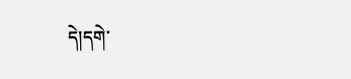དེ།དགེ་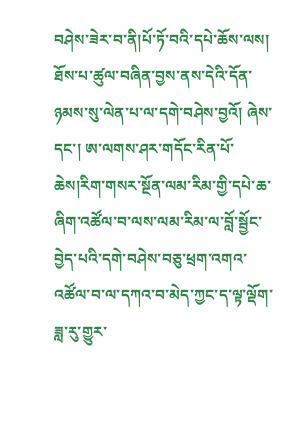བཤེས་ཟེར་བ་ནི།པོ་ཏོ་བའི་དཔེ་ཆོས་ལས། ཐོས་པ་ཚུལ་བཞིན་བྱས་ནས་དེའི་དོན་ཉམས་སུ་ལེན་པ་ལ་དགེ་བཤེས་བྱའོ། ཞེས་དང་། ཨ་ལགས་ཤར་གདོང་རིན་པོ་ཆེས།རིག་གསར་སྔོན་ལམ་རིམ་གྱི་དཔེ་ཆ་ཞིག་འཚོལ་བ་ལས་ལམ་རིམ་ལ་བློ་སྦྱོང་བྱེད་པའི་དགེ་བཤེས་བཅུ་ཕྲག་འགའ་འཚོལ་བ་ལ་དཀའ་བ་མེད་ཀྱང་ད་ལྟ་ལྡོག་ཟླ་རུ་གྱུར་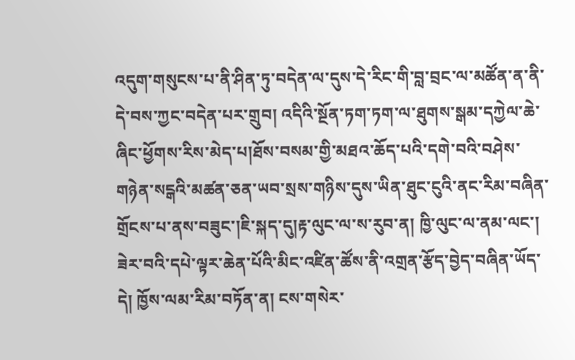འདུག་གསུངས་པ་ནི་ཤིན་ཏུ་བདེན་ལ་དུས་དེ་རིང་གི་བླ་བྲང་ལ་མཚོན་ན་ནི་དེ་བས་ཀྱང་བདེན་པར་གྲུབ། འདིའི་སྔོན་ཏག་ཏག་ལ་ཐུགས་སྒམ་དཀྱེལ་ཆེ་ཞིང་ཕྱོགས་རིས་མེད་པ།ཐོས་བསམ་གྱི་མཐའ་ཆོད་པའི་དགེ་བའི་བཤེས་གཉེན་སངྒའི་མཚན་ཅན་ཡབ་སྲས་གཉིས་དུས་ཡིན་ཐུང་ངུའི་ནང་རིམ་བཞིན་གྲོངས་པ་ནས་བཟུང་།ཇི་སྐད་དུ།རྟ་ལུང་ལ་ས་རུབ་ན། ཁྱི་ལུང་ལ་ནམ་ལང་། ཟེར་བའི་དཔེ་ལྟར་ཆེན་པོའི་མིང་འཛིན་ཚོས་ནི་འགྲན་རྩོད་བྱེད་བཞིན་ཡོད་དེ། ཁྱོས་ལམ་རིམ་བཏོན་ན། ངས་གསེར་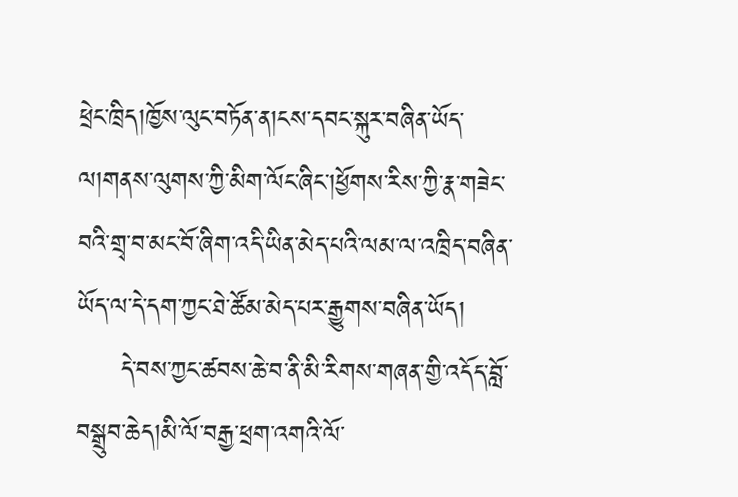ཕྲེང་ཁྲིད།ཁྱོས་ལུང་བཏོན་ན།ངས་དབང་སྐུར་བཞིན་ཡོད་ལ།གནས་ལུགས་ཀྱི་མིག་ལོང་ཞིང་།ཕྱོགས་རིས་ཀྱི་རྣ་གཟེང་བའི་གྲྭ་བ་མང་བོ་ཞིག་འདི་ཡིན་མེད་པའི་ལམ་ལ་འཁྲིད་བཞིན་ཡོད་ལ་དེ་དག་ཀྱང་ཐེ་ཚོམ་མེད་པར་རྒྱུགས་བཞིན་ཡོད།
     དེ་བས་ཀྱང་ཚབས་ཆེ་བ་ནི་མི་རིགས་གཞན་གྱི་འདོད་བློ་བསྒྲུབ་ཆེད།མི་ལོ་བརྒྱ་ཕྲག་འགའི་ལོ་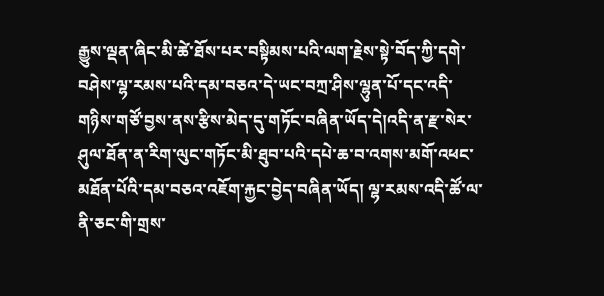རྒྱུས་ལྡན་ཞིང་མི་ཚེ་ཐོས་པར་བསྟིམས་པའི་ལག་རྗེས་སྟེ་བོད་ཀྱི་དགེ་བཤེས་ལྷ་རམས་པའི་དམ་བཅའ་དེ་ཡང་བཀྲ་ཤིས་ལྷུན་པོ་དང་འདི་གཉིས་གཙོ་བྱས་ནས་རྩིས་མེད་དུ་གཏོང་བཞིན་ཡོད་དེ།འདི་ན་རྫ་སེར་ཤུལ་ཐོན་ན་རིག་ལུང་གཏོང་མི་ཐུབ་པའི་དཔེ་ཆ་བ་འགས་མགོ་འཕང་མཐོན་པོའི་དམ་བཅའ་འཇོག་རྐྱང་བྱེད་བཞིན་ཡོད། ལྷ་རམས་འདི་ཚོ་ལ་ནི་ཅང་གི་གྲས་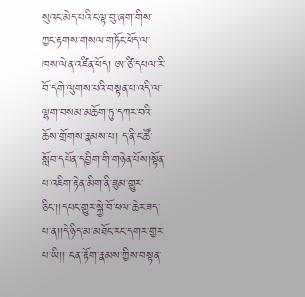སུའང་མེད་པའི་ང་ལྟ་བུ་ཞག་གིས་ཀྱང་རྟགས་གསལ་གཏོང་ཕོད་ལ་ཁས་ལེན་འཛིན་ཕོད། ཨ་ཙི་དཔལ་རི་བོ་དགེ་ལུགས་པའི་བསྟན་པ་འདི་ལ་ལྷག་བསམ་མཆོག་ཏུ་དཀར་བའི་ཆོས་གྲོགས་རྣམས་པ། ད་ནི་ང་ཚོ་སློབ་དཔོན་དབྱིག་གི་གཉེན་པོས།སྟོན་པ་འཇིག་རྟེན་མིག་ནི་ཟུམ་གྱུར་ཅིང་།།དཔང་གྱུར་སྐྱེ་བོ་ཕལ་ཆེར་ཟད་པ་ན།།དེ་ཉིད་མ་མཐོང་རང་དགར་གྱར་པ་ཡི།། ངན་རྟོག་རྣམས་ཀྱིས་བསྟན་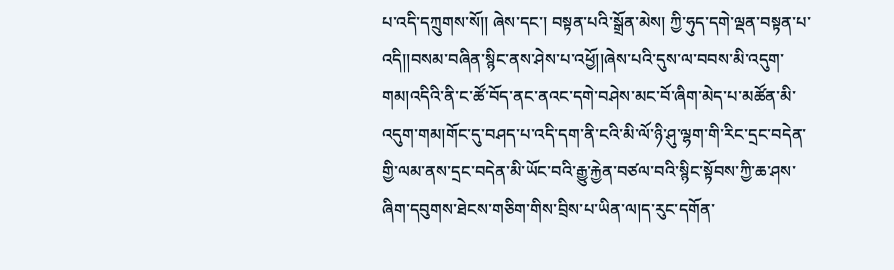པ་འདི་དཀྲུགས་སོ།། ཞེས་དང་། བསྟན་པའི་སྒྲོན་མེས། ཀྱི་ཧུད་དགེ་ལྡན་བསྟན་པ་འདི།།བསམ་བཞིན་སྙིང་ནས་ཤེས་པ་འཕྱོ།།ཞེས་པའི་དུས་ལ་བབས་མི་འདུག་གམ།འདིའི་ནི་ང་ཚོ་བོད་ནང་ནའང་དགེ་བཤེས་མང་བོ་ཞིག་མེད་པ་མཚོན་མི་འདུག་གམ།གོང་དུ་བཤད་པ་འདི་དག་ནི་ངའི་མི་ལོ་ཉི་ཤུ་ལྷག་གི་རིང་དྲང་བདེན་གྱི་ལམ་ནས་དྲང་བདེན་མི་ཡོང་བའི་རྒྱུ་རྐྱེན་བཙལ་བའི་སྙིང་སྟོབས་ཀྱི་ཆ་ཤས་ཞིག་དབུགས་ཐེངས་གཅིག་གིས་བྲིས་པ་ཡིན་ལ།ད་རུང་དགོན་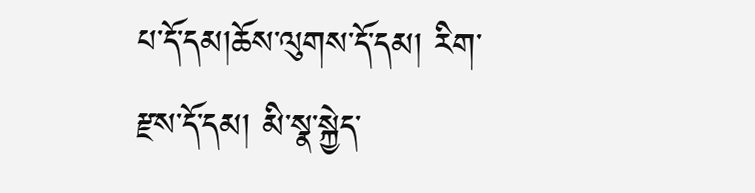པ་དོ་དམ།ཆོས་ལུགས་དོ་དམ། རིག་རྫས་དོ་དམ། མི་སྣ་སྐྱེད་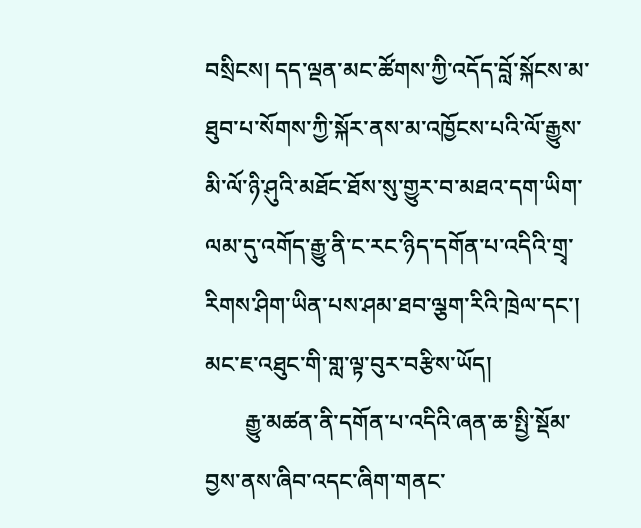བསྲིངས། དད་ལྡན་མང་ཚོགས་ཀྱི་འདོད་བློ་སྐོངས་མ་ཐུབ་པ་སོགས་ཀྱི་སྐོར་ནས་མ་འཁྱོངས་པའི་ལོ་རྒྱུས་མི་ལོ་ཉི་ཤུའི་མཐོང་ཐོས་སུ་གྱུར་བ་མཐའ་དག་ཡིག་ལམ་དུ་འགོད་རྒྱུ་ནི་ང་རང་ཉིད་དགོན་པ་འདིའི་གྲྭ་རིགས་ཤིག་ཡིན་པས་ཤམ་ཐབ་ལྕག་རིའི་ཁྲེལ་དང་། མང་ཇ་འཐུང་གི་གླ་ལྟ་བུར་བརྩིས་ཡོད།
       རྒྱུ་མཚན་ནི་དགོན་པ་འདིའི་ཞན་ཆ་སྤྱི་སྡོམ་བྱས་ནས་ཞིབ་འདང་ཞིག་གནང་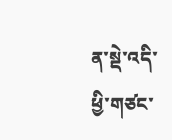ན་སྡེ་འདི་ཕྱི་གཙང་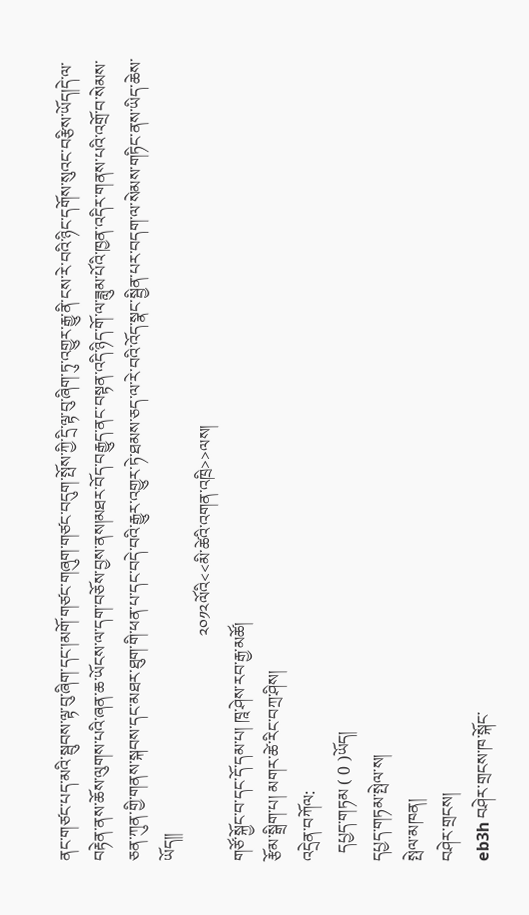ནང་གཙང་པད་མའི་སྦུབས་ལྟ་བུ་ཞིག་དང་།མགོ་གཙང་གཞུག་གཙང་བདུག་སྤོས་ཀྱི་དྲི་ལྟ་བུ་ཞིག་ཏུ་འགྱུར་རྒྱུ་ནི་ངས་རེ་བའི་ཉིང་དགོས་སུའང་བརྩིས་ཡོད།དེ་ལ་བརྟེན་ནས་ཆོས་ལུགས་པའི་ཞན་ཆ་ཡོངས་ལ་དག་བཅོས་བྱས་ནས།མཐར་བོད་བརྒྱུད་ནང་བསྟན་འདི་ཉིད་གོ་ལ་ཟླུམ་པོའི་ཁྱན་འདིར་གནས་པའི་འགྲོ་བ་སེམས་ཅན་ཀུན་གྱི་གནས་སྐབས་དང་མཐར་ཐུག་གི་ཕན་པ་དང་བདེ་བའི་རྒྱུར་འགྱུར་ཏེ་ཐམས་ཅད་ལ་རེ་བའི་འོད་སྣང་སྦྱིན་པར་བདག་ལ་སེམས་གཏིང་ནས་ཡིད་ཆེས་ཡོད།།
                                                      ༢༠༡༢ལོའི<<མི་ཚེའི་འགན་འཁྲི>>ལས།
གཙོ་སྐྱོང་བ་དང་དོ་དམ་པ། ཁཱ་ཤེས་རབ་རྒྱ་མཚོ།
རྩོམ་སྒྲིག་པ། མགར་ཚེ་རིང་བཀྲ་ཤིས།
འདྲེན་བཀོལ:
  དཔྱད་གཏམ ( 0 )ཡོད།
དཔྱད་གཏམ་སྤེལ་ས།
སྤེལ་མཁན།
བཤེར་གྲངས།
eb3h བཤེར་གྲངས་ཁ་སྐོང་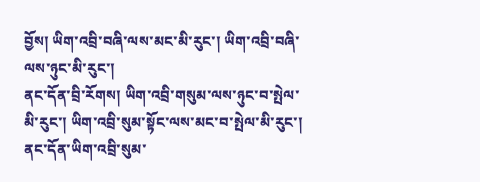བྱོས། ཡིག་འབྲི་བཞི་ལས་མང་མི་རུང་། ཡིག་འབྲི་བཞི་ལས་ཉུང་མི་རུང་།
ནང་དོན་བྲི་རོགས། ཡིག་འབྲི་གསུམ་ལས་ཉུང་བ་སྤེལ་མི་རུང་། ཡིག་འབྲི་སུམ་སྟོང་ལས་མང་བ་སྤེལ་མི་རུང་།
ནང་དོན་ཡིག་འབྲི་སུམ་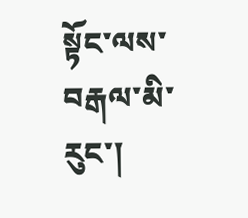སྟོང་ལས་བརྒལ་མི་རུང་།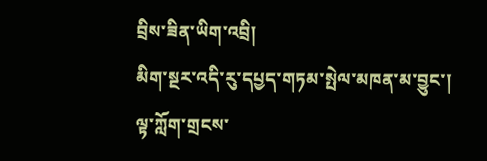བྲིས་ཟིན་ཡིག་འབྲི།
མིག་སྔར་འདི་རུ་དཔྱད་གཏམ་སྤེལ་མཁན་མ་བྱུང་།
ལྟ་ཀློག་གྲངས་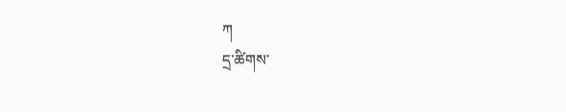ཀ
དྲ་ཚིགས་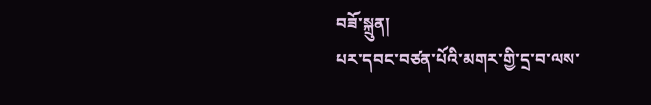བཟོ་སྐྲུན།
པར་དབང་བཙན་པོའི་མགར་གྱི་དྲ་བ་ལས་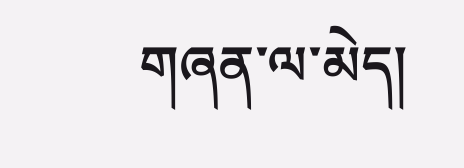གཞན་ལ་མེད།